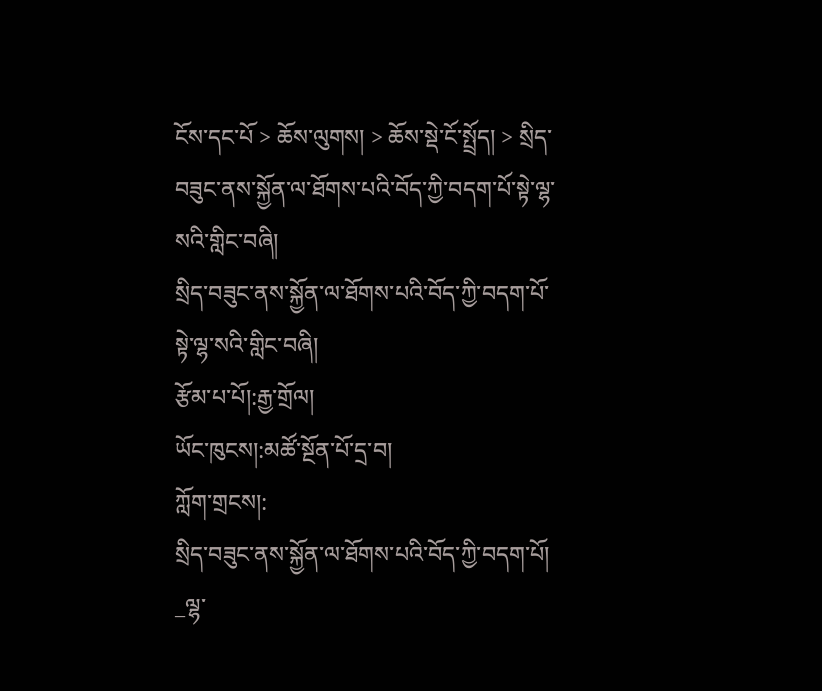ངོས་དང་པོ > ཆོས་ལུགས། > ཆོས་སྡེ་ངོ་སྤྲོད། > སྲིད་བཟུང་ནས་སྐྱོན་ལ་ཐོགས་པའི་བོད་ཀྱི་བདག་པོ་སྟེ་ལྷ་སའི་གླིང་བཞི།
སྲིད་བཟུང་ནས་སྐྱོན་ལ་ཐོགས་པའི་བོད་ཀྱི་བདག་པོ་སྟེ་ལྷ་སའི་གླིང་བཞི།
རྩོམ་པ་པོ།:རྒྱ་གྲོལ།
ཡོང་ཁུངས།:མཚོ་སྔོན་པོ་དྲ་བ།
ཀློག་གྲངས།:
སྲིད་བཟུང་ནས་སྐྱོན་ལ་ཐོགས་པའི་བོད་ཀྱི་བདག་པོ།
_ལྷ་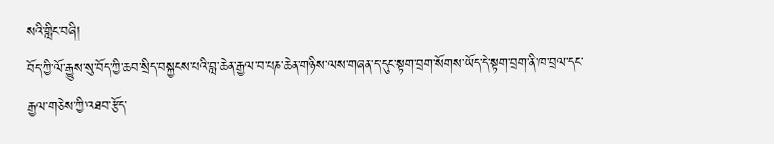སའི་གླིང་བཞི།
བོད་ཀྱི་ལོ་རྒྱུས་སུ་བོད་ཀྱི་ཆབ་སྲིད་བསྐྱངས་པའི་བླ་ཆེན་རྒྱལ་བ་པཎ་ཆེན་གཉིས་ལས་གཞན་ད་དུང་སྟག་བྲག་སོགས་ཡོད་དེ་སྟག་བྲག་ནི་ཁ་བྲལ་དང་རྒྱལ་གཅེས་ཀྱི་འཐབ་རྩོད་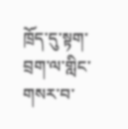ཁྲོད་དུ་སྟག་བྲག་ལ་གླིང་གསར་བ་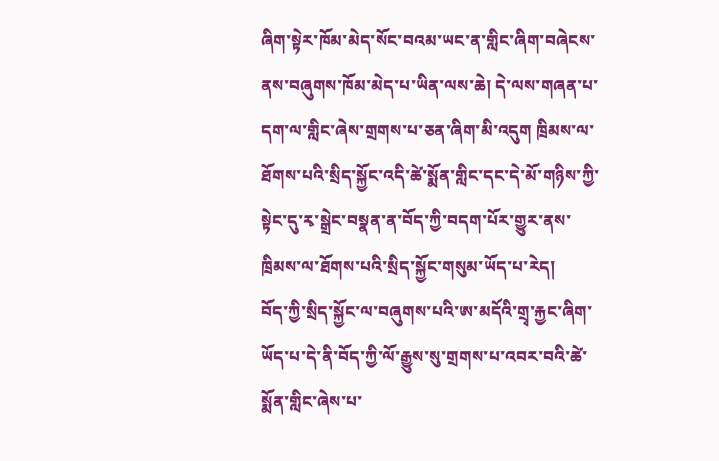ཞིག་སྟེར་ཁོམ་མེད་སོང་བའམ་ཡང་ན་གླིང་ཞིག་བཞེངས་ནས་བཞུགས་ཁོམ་མེད་པ་ཡིན་ལས་ཆེ། དེ་ལས་གཞན་པ་དག་ལ་གླིང་ཞེས་གྲགས་པ་ཅན་ཞིག་མི་འདུག ཁྲིམས་ལ་ཐོགས་པའི་སྲིད་སྐྱོང་འདི་ཚེ་སྨོན་གླིང་དང་དེ་མོ་གཉིས་ཀྱི་སྟེང་དུ་རྭ་སྒྲེང་བསྣན་ན་བོད་ཀྱི་བདག་པོར་གྱུར་ནས་ཁྲིམས་ལ་ཐོགས་པའི་སྲིད་སྐྱོང་གསུམ་ཡོད་པ་རེད།
བོད་ཀྱི་སྲིད་སྐྱོང་ལ་བཞུགས་པའི་ཨ་མདོའི་གྲྭ་རྐྱང་ཞིག་ཡོད་པ་དེ་ནི་བོད་ཀྱི་ལོ་རྒྱུས་སུ་གྲགས་པ་འབར་བའི་ཚེ་སྨོན་གླིང་ཞེས་པ་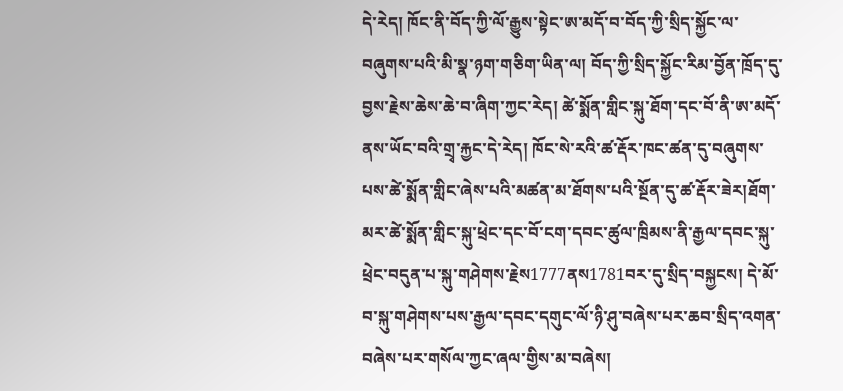དེ་རེད། ཁོང་ནི་བོད་ཀྱི་ལོ་རྒྱུས་སྟེང་ཨ་མདོ་བ་བོད་ཀྱི་སྲིད་སྐྱོང་ལ་བཞུགས་པའི་མི་སྣ་ཉག་གཅིག་ཡིན་ལ། བོད་ཀྱི་སྲིད་སྐྱོང་རིམ་བྱོན་ཁྲོད་དུ་བྱས་རྗེས་ཆེས་ཆེ་བ་ཞིག་ཀྱང་རེད། ཚེ་སྨོན་གླིང་སྐུ་ཐོག་དང་བོ་ནི་ཨ་མདོ་ནས་ཡོང་བའི་གྲྭ་རྐྱང་དེ་རེད། ཁོང་སེ་རའི་ཚ་རྡོར་ཁང་ཚན་དུ་བཞུགས་པས་ཚེ་སྨོན་གླིང་ཞེས་པའི་མཚན་མ་ཐོགས་པའི་སྔོན་དུ་ཚ་རྡོར་ཟེར།ཐོག་མར་ཚེ་སྨོན་གླིང་སྐུ་ཕྲེང་དང་བོ་ངག་དབང་ཚུལ་ཁྲིམས་ནི་རྒྱལ་དབང་སྐུ་ཕྲེང་བདུན་པ་སྐུ་གཤེགས་རྗེས1777ནས1781བར་དུ་སྲིད་བསྐྱངས། དེ་མོ་བ་སྐུ་གཤེགས་པས་རྒྱལ་དབང་དགུང་ལོ་ཉི་ཤུ་བཞེས་པར་ཆབ་སྲིད་འགན་བཞེས་པར་གསོལ་ཀྱང་ཞལ་གྱིས་མ་བཞེས།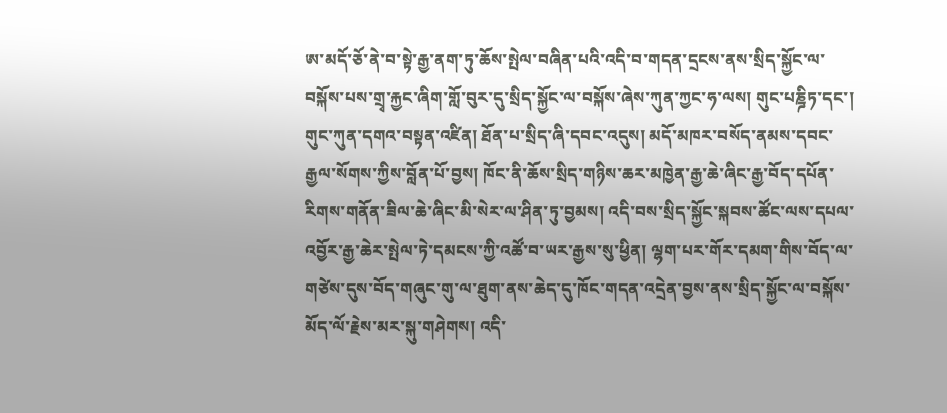ཨ་མདོ་ཅོ་ནེ་བ་སྟེ་རྒྱ་ནག་ཏུ་ཆོས་སྤེལ་བཞིན་པའི་འདི་བ་གདན་དྲངས་ནས་སྲིད་སྐྱོང་ལ་བསྐོས་པས་གྲྭ་རྐྱང་ཞིག་གློ་བུར་དུ་སྲིད་སྐྱོང་ལ་བསྐོས་ཞེས་ཀུན་ཀྱང་ཧ་ལས། གུང་པཎྜིཏ་དང་། གུང་ཀུན་དགའ་བསྟན་འཛིན། ཐོན་པ་སྲིད་ཞི་དབང་འདུས། མདོ་མཁར་བསོད་ནམས་དབང་རྒྱལ་སོགས་ཀྱིས་བློན་པོ་བྱས། ཁོང་ནི་ཆོས་སྲིད་གཉིས་ཆར་མཁྱེན་རྒྱ་ཆེ་ཞིང་རྒྱ་བོད་དཔོན་རིགས་གནོན་ཟིལ་ཆེ་ཞིང་མི་སེར་ལ་ཤིན་ཏུ་བྱམས། འདི་བས་སྲིད་སྐྱོང་སྐབས་ཚོང་ལས་དཔལ་འབྱོར་རྒྱ་ཆེར་སྤེལ་ཏེ་དམངས་ཀྱི་འཚོ་བ་ཡར་རྒྱས་སུ་ཕྱིན། ལྷག་པར་གོར་དམག་གིས་བོད་ལ་གཙེས་དུས་བོད་གཞུང་གུ་ལ་ཐུག་ནས་ཆེད་དུ་ཁོང་གདན་འདྲེན་བྱས་ནས་སྲིད་སྐྱོང་ལ་བསྐོས་མོད་ལོ་རྗེས་མར་སྐུ་གཤེགས། འདི་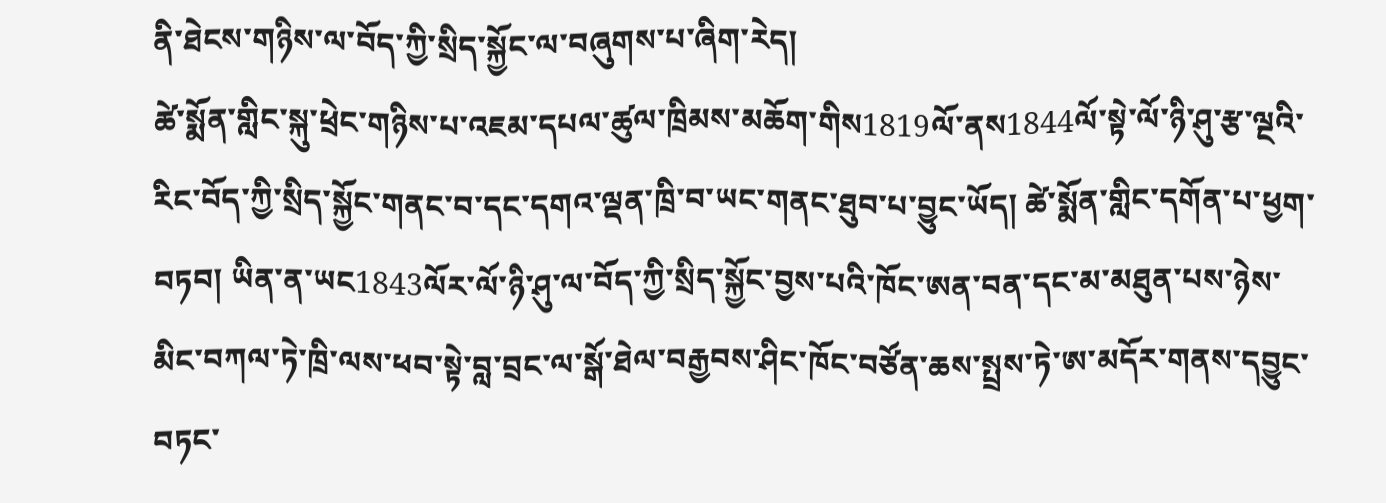ནི་ཐེངས་གཉིས་ལ་བོད་ཀྱི་སྲིད་སྐྱོང་ལ་བཞུགས་པ་ཞིག་རེད།
ཚེ་སྨོན་གླིང་སྐུ་ཕྲེང་གཉིས་པ་འཇམ་དཔལ་ཚུལ་ཁྲིམས་མཆོག་གིས1819ལོ་ནས1844ལོ་སྟེ་ལོ་ཉི་ཤུ་རྩ་ལྔའི་རིང་བོད་ཀྱི་སྲིད་སྐྱོང་གནང་བ་དང་དགའ་ལྡན་ཁྲི་བ་ཡང་གནང་ཐུབ་པ་བྱུང་ཡོད། ཚེ་སྨོན་གླིང་དགོན་པ་ཕྱག་བཏབ། ཡིན་ན་ཡང1843ལོར་ལོ་ཉི་ཤུ་ལ་བོད་ཀྱི་སྲིད་སྐྱོང་བྱས་པའི་ཁོང་ཨན་བན་དང་མ་མཐུན་པས་ཉེས་མིང་བཀལ་ཏེ་ཁྲི་ལས་ཕབ་སྟེ་བླ་བྲང་ལ་སྒོ་ཐེལ་བརྒྱབས་ཤིང་ཁོང་བཙོན་ཆས་སྤྲས་ཏེ་ཨ་མདོར་གནས་དབྱུང་བཏང་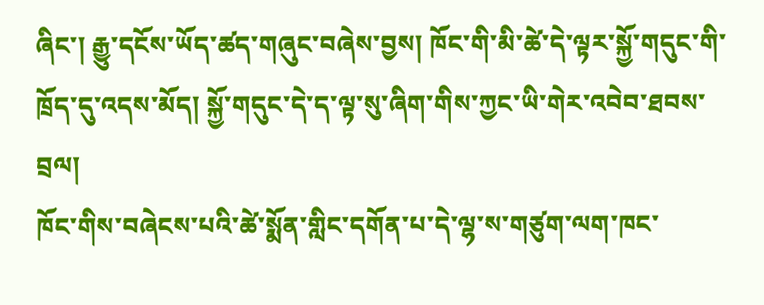ཞིང་། རྒྱུ་དངོས་ཡོད་ཚད་གཞུང་བཞེས་བྱས། ཁོང་གི་མི་ཚེ་དེ་ལྟར་སྐྱོ་གདུང་གི་ཁྲོད་དུ་འདས་མོད། སྐྱོ་གདུང་དེ་ད་ལྟ་སུ་ཞིག་གིས་ཀྱང་ཡི་གེར་འབེབ་ཐབས་བྲལ།
ཁོང་གིས་བཞེངས་པའི་ཚེ་སྨོན་གླིང་དགོན་པ་དེ་ལྷ་ས་གཙུག་ལག་ཁང་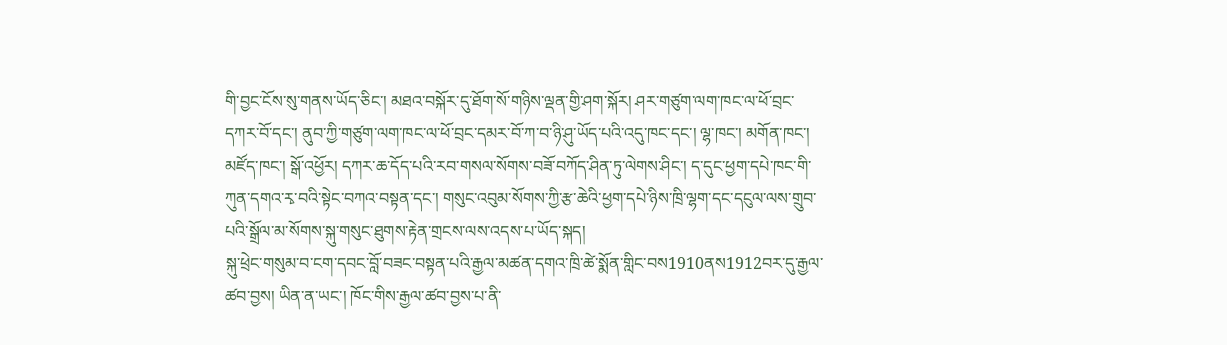གི་བྱང་ངོས་སུ་གནས་ཡོད་ཅིང་། མཐའ་བསྐོར་དུ་ཐོག་སོ་གཉིས་ལྡན་གྱི་ཤག་སྐོར། ཤར་གཙུག་ལག་ཁང་ལ་ཕོ་བྲང་དཀར་བོ་དང་། ནུབ་ཀྱི་གཙུག་ལག་ཁང་ལ་ཕོ་བྲང་དམར་བོ་ཀ་བ་ཉི་ཤུ་ཡོད་པའི་འདུ་ཁང་དང་། ལྷ་ཁང་། མགོན་ཁང་། མཛོད་ཁང་། སྒོ་འཕྱོར། དཀར་ཆ་དོད་པའི་རབ་གསལ་སོགས་བཟོ་བཀོད་ཤིན་ཏུ་ལེགས་ཤིང་། ད་དུང་ཕྱག་དཔེ་ཁང་གི་ཀུན་དགའ་རྭ་བའི་སྟེང་བཀའ་བསྟན་དང་། གསུང་འབུམ་སོགས་ཀྱི་རྩ་ཆེའི་ཕྱག་དཔེ་ཉིས་ཁྲི་ལྷག་དང་དངུལ་ལས་གྲུབ་པའི་སྒྲོལ་མ་སོགས་སྐུ་གསུང་ཐུགས་རྟེན་གྲངས་ལས་འདས་པ་ཡོད་སྐད།
སྐུ་ཕྲེང་གསུམ་བ་ངག་དབང་བློ་བཟང་བསྟན་པའི་རྒྱལ་མཚན་དགའ་ཁྲི་ཚེ་སྨོན་གླིང་བས1910ནས1912བར་དུ་རྒྱལ་ཚབ་བྱས། ཡིན་ན་ཡང་། ཁོང་གིས་རྒྱལ་ཚབ་བྱས་པ་ནི་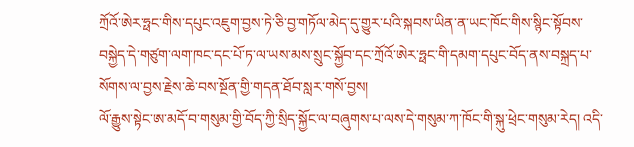ཀྲོའོ་ཨེར་ཧྥང་གིས་དཔུང་འཇུག་བྱས་ཏེ་ཅི་བྱ་གཏོལ་མེད་དུ་གྱུར་པའི་སྐབས་ཡིན་ན་ཡང་ཁོང་གིས་སྙིང་སྟོབས་བསྐྱེད་དེ་གཙུག་ལག་ཁང་དང་པོ་ཏ་ལ་ཡས་མས་སྲུང་སྐྱོབ་དང་ཀྲོའོ་ཨེར་ཧྥང་གི་དམག་དཔུང་བོད་ནས་བསྐྲད་པ་སོགས་ལ་བྱས་རྗེས་ཆེ་བས་སྔོན་གྱི་གདན་ཐོབ་སླར་གསོ་བྱས།
ལོ་རྒྱུས་སྟེང་ཨ་མདོ་བ་གསུམ་གྱི་བོད་ཀྱི་སྲིད་སྐྱོང་ལ་བཞུགས་པ་ལས་དེ་གསུམ་ཀ་ཁོང་གི་སྐུ་ཕྲེང་གསུམ་རེད། འདི་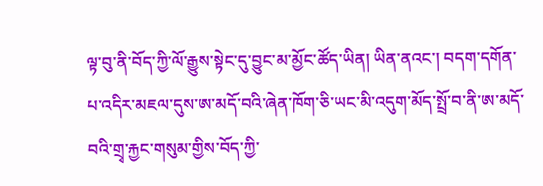ལྟ་བུ་ནི་བོད་ཀྱི་ལོ་རྒྱུས་སྟེང་དུ་བྱུང་མ་མྱོང་ཚོད་ཡིན། ཡིན་ནའང་། བདག་དགོན་པ་འདིར་མཇལ་དུས་ཨ་མདོ་བའི་ཞེན་ཁོག་ཅི་ཡང་མི་འདུག་མོད་སྤྲོ་བ་ནི་ཨ་མདོ་བའི་གྲྭ་རྐྱང་གསུམ་གྱིས་བོད་ཀྱི་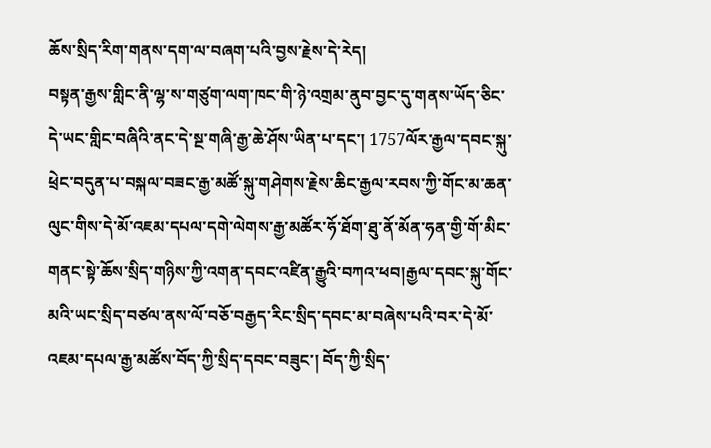ཆོས་སྲིད་རིག་གནས་དག་ལ་བཞག་པའི་བྱས་རྗེས་དེ་རེད།
བསྟན་རྒྱས་གླིང་ནི་ལྷ་ས་གཙུག་ལག་ཁང་གི་ཉེ་འགྲམ་ནུབ་བྱང་དུ་གནས་ཡོད་ཅིང་དེ་ཡང་གླིང་བཞིའི་ནང་དེ་སྔ་གཞི་རྒྱ་ཆེ་ཤོས་ཡིན་པ་དང་། 1757ལོར་རྒྱལ་དབང་སྐུ་ཕྲེང་བདུན་པ་བསྐལ་བཟང་རྒྱ་མཚོ་སྐུ་གཤེགས་རྗེས་ཆིང་རྒྱལ་རབས་ཀྱི་གོང་མ་ཆན་ལུང་གིས་དེ་མོ་འཇམ་དཔལ་དགེ་ལེགས་རྒྱ་མཚོར་ཧོ་ཐོག་ཐུ་ནོ་མོན་ཧན་གྱི་གོ་མིང་གནང་སྟེ་ཆོས་སྲིད་གཉིས་ཀྱི་འགན་དབང་འཛིན་རྒྱུའི་བཀའ་ཕབ།རྒྱལ་དབང་སྐུ་གོང་མའི་ཡང་སྲིད་བཙལ་ནས་ལོ་བཅོ་བརྒྱད་རིང་སྲིད་དབང་མ་བཞེས་པའི་བར་དེ་མོ་འཇམ་དཔལ་རྒྱ་མཚོས་བོད་ཀྱི་སྲིད་དབང་བཟུང་། བོད་ཀྱི་སྲིད་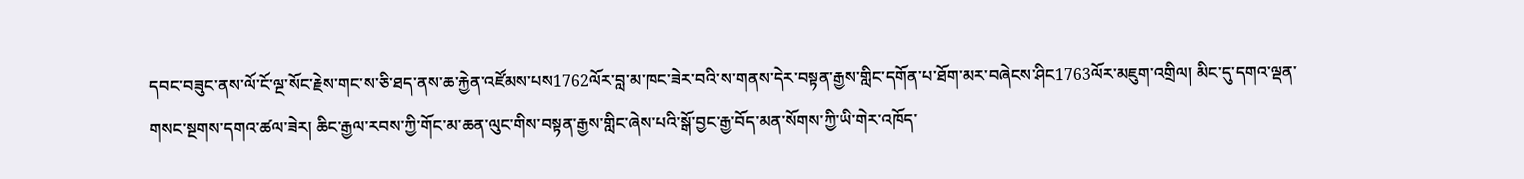དབང་བཟུང་ནས་ལོ་ངོ་ལྔ་སོང་རྗེས་གང་ས་ཅི་ཐད་ནས་ཆ་རྐྱེན་འཛོམས་པས1762ལོར་བླ་མ་ཁང་ཟེར་བའི་ས་གནས་དེར་བསྟན་རྒྱས་གླིང་དགོན་པ་ཐོག་མར་བཞེངས་ཤིང1763ལོར་མཇུག་འགྲིལ། མིང་དུ་དགའ་ལྡན་གསང་སྔགས་དགའ་ཚལ་ཟེར། ཆིང་རྒྱལ་རབས་ཀྱི་གོང་མ་ཆན་ལུང་གིས་བསྟན་རྒྱས་གླིང་ཞེས་པའི་སྒོ་བྱང་རྒྱ་བོད་མན་སོགས་ཀྱི་ཡི་གེར་འཁོད་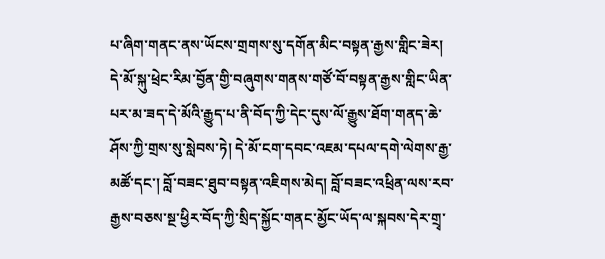པ་ཞིག་གནང་ནས་ཡོངས་གྲགས་སུ་དགོན་མིང་བསྟན་རྒྱས་གླིང་ཟེར།
དེ་མོ་སྐུ་ཕྲེང་རིམ་བྱོན་གྱི་བཞུགས་གནས་གཙོ་བོ་བསྟན་རྒྱས་གླིང་ཡིན་པར་མ་ཟད་དེ་མོའི་རྒྱུད་པ་ནི་བོད་ཀྱི་དེང་དུས་ལོ་རྒྱུས་ཐོག་གནད་ཆེ་ཤོས་ཀྱི་གྲས་སུ་སླེབས་ཏེ། དེ་མོ་ངག་དབང་འཇམ་དཔལ་དགེ་ལེགས་རྒྱ་མཚོ་དང་། བློ་བཟང་ཐུབ་བསྟན་འཇིགས་མེད། བློ་བཟང་འཕྲིན་ལས་རབ་རྒྱས་བཅས་སྔ་ཕྱིར་བོད་ཀྱི་སྲིད་སྐྱོང་གནང་མྱོང་ཡོད་ལ་སྐབས་དེར་གྲྭ་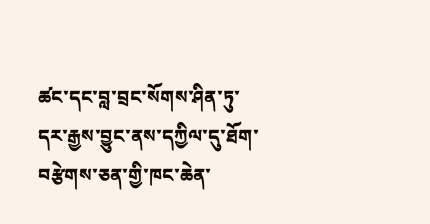ཚང་དང་བླ་བྲང་སོགས་ཤིན་ཏུ་དར་རྒྱས་བྱུང་ནས་དཀྱིལ་དུ་ཐོག་བརྩེགས་ཅན་གྱི་ཁང་ཆེན་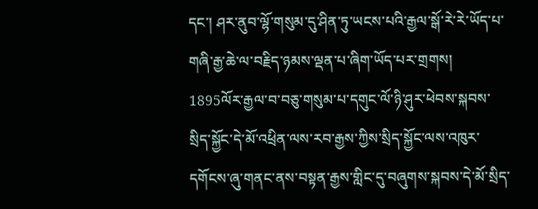དང་། ཤར་ནུབ་ལྷོ་གསུམ་དུ་ཤིན་ཏུ་ཡངས་པའི་རྒྱལ་སྒོ་རེ་རེ་ཡོད་པ་གཞི་རྒྱ་ཆེ་ལ་བརྗིད་ཉམས་ལྡན་པ་ཞིག་ཡོད་པར་གྲགས།
1895ལོར་རྒྱལ་བ་བཅུ་གསུམ་པ་དགུང་ལོ་ཉི་ཤུར་ཕེབས་སྐབས་སྲིད་སྐྱོང་དེ་མོ་འཕྲིན་ལས་རབ་རྒྱས་ཀྱིས་སྲིད་སྐྱོང་ལས་འཁུར་དགོངས་ཞུ་གནང་ནས་བསྟན་རྒྱས་གླིང་དུ་བཞུགས་སྐབས་དེ་མོ་སྲིད་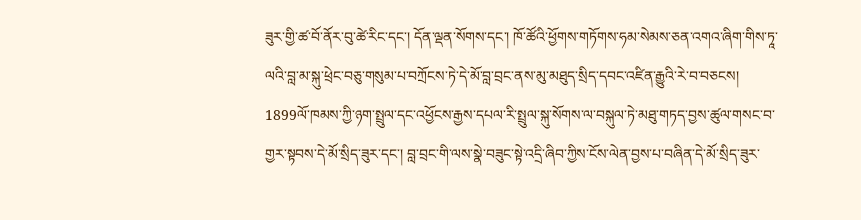ཟུར་གྱི་ཚ་བོ་ནོར་བུ་ཚེ་རིང་དང་། དོན་ལྡན་སོགས་དང་། ཁོ་ཚོའི་ཕྱོགས་གཏོགས་ཧམ་སེམས་ཅན་འགའ་ཞིག་གིས་ཏཱ་ལའི་བླ་མ་སྐུ་ཕྲེང་བཅུ་གསུམ་པ་བཀྲོངས་ཏེ་དེ་མོ་བླ་བྲང་ནས་མུ་མཐུད་སྲིད་དབང་འཛིན་རྒྱུའི་རེ་བ་བཅངས།
1899ལོ་ཁམས་ཀྱི་ཉག་སྤྲུལ་དང་འཕྱོངས་རྒྱས་དཔལ་རི་སྤྲུལ་སྐུ་སོགས་ལ་བསྐུལ་ཏེ་མཐུ་གཏད་བྱས་ཚུལ་གསང་བ་གྱར་སྟབས་དེ་མོ་སྲིད་ཟུར་དང་། བླ་བྲང་གི་ལས་སྣེ་བཟུང་སྟེ་འདྲི་ཞིབ་ཀྱིས་ངོས་ལེན་བྱས་པ་བཞིན་དེ་མོ་སྲིད་ཟུར་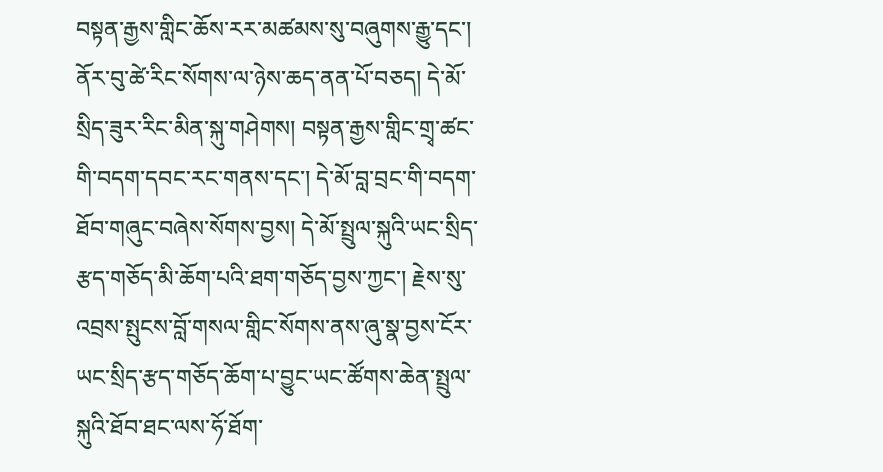བསྟན་རྒྱས་གླིང་ཆོས་རར་མཚམས་སུ་བཞུགས་རྒྱུ་དང་། ནོར་བུ་ཚེ་རིང་སོགས་ལ་ཉེས་ཆད་ནན་པོ་བཅད། དེ་མོ་སྲིད་ཟུར་རིང་མིན་སྐུ་གཤེགས། བསྟན་རྒྱས་གླིང་གྲྭ་ཚང་གི་བདག་དབང་རང་གནས་དང་། དེ་མོ་བླ་བྲང་གི་བདག་ཐོབ་གཞུང་བཞེས་སོགས་བྱས། དེ་མོ་སྤྲུལ་སྐུའི་ཡང་སྲིད་རྩད་གཅོད་མི་ཆོག་པའི་ཐག་གཅོད་བྱས་ཀྱང་། རྗེས་སུ་འབྲས་སྤུངས་བློ་གསལ་གླིང་སོགས་ནས་ཞུ་སྣ་བྱས་ངོར་ཡང་སྲིད་རྩད་གཅོད་ཆོག་པ་བྱུང་ཡང་ཚོགས་ཆེན་སྤྲུལ་སྐུའི་ཐོབ་ཐང་ལས་ཧོ་ཐོག་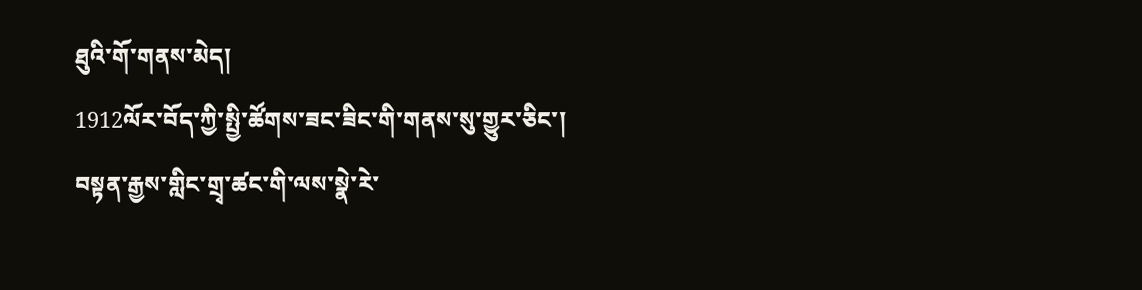ཐུའི་གོ་གནས་མེད།
1912ལོར་བོད་ཀྱི་སྤྱི་ཚོགས་ཟང་ཟིང་གི་གནས་སུ་གྱུར་ཅིང་། བསྟན་རྒྱས་གླིང་གྲྭ་ཚང་གི་ལས་སྣེ་རེ་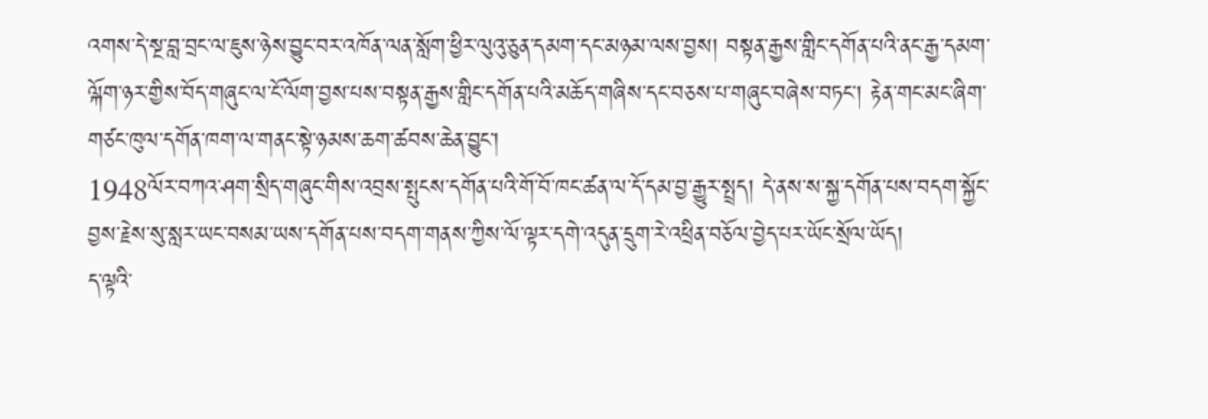འགས་དེ་སྔ་བླ་བྲང་ལ་ཇུས་ཉེས་བྱུང་བར་འཁོན་ལན་སློག་ཕྱིར་ལུའུ་ཅུན་དམག་དང་མཉམ་ལས་བྱས། བསྟན་རྒྱས་གླིང་དགོན་པའི་ནང་རྒྱ་དམག་ལྐོག་ཉར་གྱིས་བོད་གཞུང་ལ་ངོ་ལོག་བྱས་པས་བསྟན་རྒྱས་གླིང་དགོན་པའི་མཆོད་གཞིས་དང་བཅས་པ་གཞུང་བཞེས་བཏང་། རྟེན་གང་མང་ཞིག་གཙང་ཁུལ་དགོན་ཁག་ལ་གནང་སྟེ་ཉམས་ཆག་ཚབས་ཆེན་བྱུང་།
1948ལོར་བཀའ་ཤག་སྲིད་གཞུང་གིས་འབྲས་སྤུངས་དགོན་པའི་གོ་བོ་ཁང་ཚན་ལ་དོ་དམ་བྱ་རྒྱུར་སྤྲད། དེ་ནས་ས་སྐྱ་དགོན་པས་བདག་སྐྱོང་བྱས་རྗེས་སུ་སླར་ཡང་བསམ་ཡས་དགོན་པས་བདག་གནས་ཀྱིས་ལོ་ལྟར་དགེ་འདུན་དྲུག་རེ་འཕྲིན་བཅོལ་བྱེད་པར་ཡོང་སྲོལ་ཡོད།
ད་ལྟའི་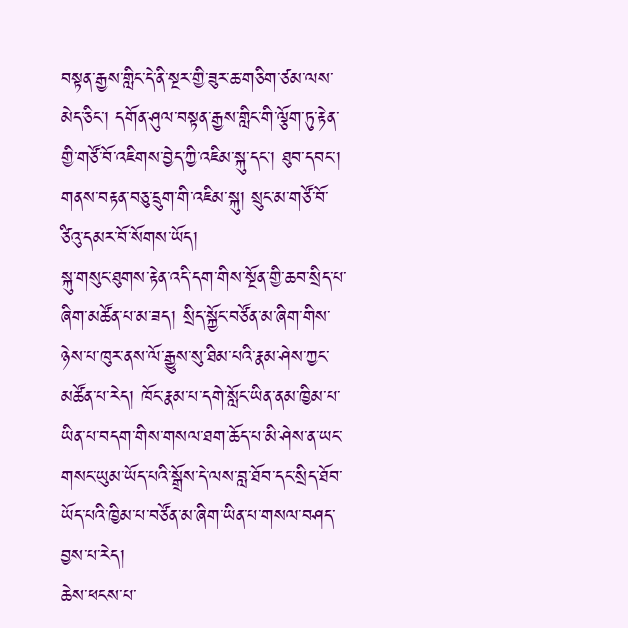བསྟན་རྒྱས་གླིང་དེ་ནི་སྔར་གྱི་ཟུར་ཆ་གཅིག་ཙམ་ལས་མེད་ཅིང་། དགོན་ཤུལ་བསྟན་རྒྱས་གླིང་གི་ལྕོག་ཏུ་རྟེན་གྱི་གཙོ་བོ་འཇིགས་བྱེད་ཀྱི་འཇིམ་སྐུ་དང་། ཐུབ་དབང་། གནས་བརྟན་བཅུ་དྲུག་གི་འཇིམ་སྐུ། སྲུང་མ་གཙོ་བོ་ཙིའུ་དམར་བོ་སོགས་ཡོད།
སྐུ་གསུང་ཐུགས་རྟེན་འདི་དག་གིས་སྔོན་གྱི་ཆབ་སྲིད་པ་ཞིག་མཚོན་པ་མ་ཟད། སྲིད་སྐྱོང་བཙོན་མ་ཞིག་གིས་ཉེས་པ་ཁུར་ནས་ལོ་རྒྱུས་སུ་ཐིམ་པའི་རྣམ་ཤེས་ཀྱང་མཚོན་པ་རེད། ཁོང་རྣམ་པ་དགེ་སློང་ཡིན་ནམ་ཁྱིམ་པ་ཡིན་པ་བདག་གིས་གསལ་ཐག་ཆོད་པ་མི་ཤེས་ན་ཡང་གསང་ཡུམ་ཡོད་པའི་སྒྲོས་དེ་ལས་བླ་ཐོབ་དང་སྲིད་ཐོབ་ཡོད་པའི་ཁྱིམ་པ་བཙོན་མ་ཞིག་ཡིན་པ་གསལ་བཤད་བྱས་པ་རེད།
ཆེས་ཕངས་པ་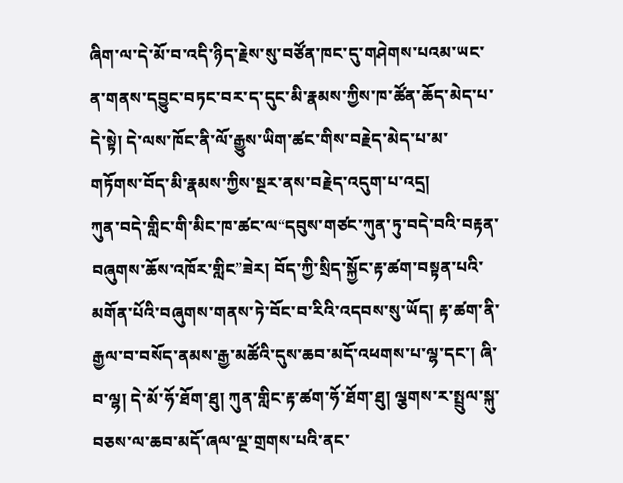ཞིག་ལ་དེ་མོ་བ་འདི་ཉིད་རྗེས་སུ་བཙོན་ཁང་དུ་གཤེགས་པའམ་ཡང་ན་གནས་དབྱུང་བཏང་བར་ད་དུང་མི་རྣམས་ཀྱིས་ཁ་ཚོན་ཆོད་མེད་པ་དེ་སྟེ། དེ་ལས་ཁོང་ནི་ལོ་རྒྱུས་ཡིག་ཚང་གིས་བརྗེད་མེད་པ་མ་གཏོགས་བོད་མི་རྣམས་ཀྱིས་སྔར་ནས་བརྗེད་འདུག་པ་འདྲ།
ཀུན་བདེ་གླིང་གི་མིང་ཁ་ཚང་ལ“དབུས་གཙང་ཀུན་ཏུ་བདེ་བའི་བརྟན་བཞུགས་ཆོས་འཁོར་གླིང”ཟེར། བོད་ཀྱི་སྲིད་སྐྱོང་རྟ་ཚག་བསྟན་པའི་མགོན་པོའི་བཞུགས་གནས་ཏེ་བོང་བ་རིའི་འདབས་སུ་ཡོད། རྟ་ཚག་ནི་རྒྱལ་བ་བསོད་ནམས་རྒྱ་མཚོའི་དུས་ཆབ་མདོ་འཕགས་པ་ལྷ་དང་། ཞི་བ་ལྷ། དེ་མོ་ཧོ་ཐོག་ཐུ། ཀུན་གླིང་རྟ་ཚག་ཧོ་ཐོག་ཐུ། ལྕགས་ར་སྤྲུལ་སྐུ་བཅས་ལ་ཆབ་མདོ་ཞལ་ལྔ་གྲགས་པའི་ནང་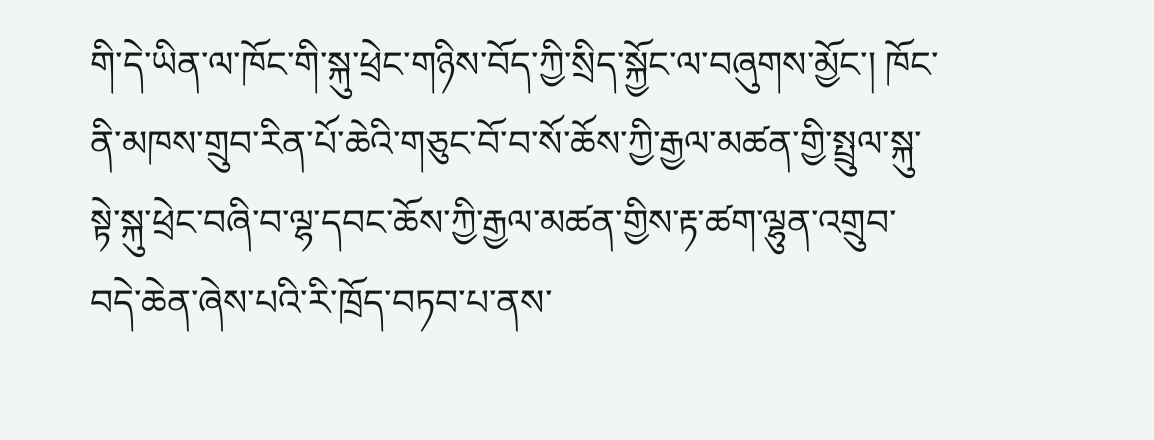གི་དེ་ཡིན་ལ་ཁོང་གི་སྐུ་ཕྲེང་གཉིས་བོད་ཀྱི་སྲིད་སྐྱོང་ལ་བཞུགས་མྱོང་། ཁོང་ནི་མཁས་གྲུབ་རིན་པོ་ཆེའི་གཅུང་བོ་བ་སོ་ཆོས་ཀྱི་རྒྱལ་མཚན་གྱི་སྤྲུལ་སྐུ་སྟེ་སྐུ་ཕྲེང་བཞི་བ་ལྷ་དབང་ཆོས་ཀྱི་རྒྱལ་མཚན་གྱིས་རྟ་ཚག་ལྷུན་འགྲུབ་བདེ་ཆེན་ཞེས་པའི་རི་ཁྲོད་བཏབ་པ་ནས་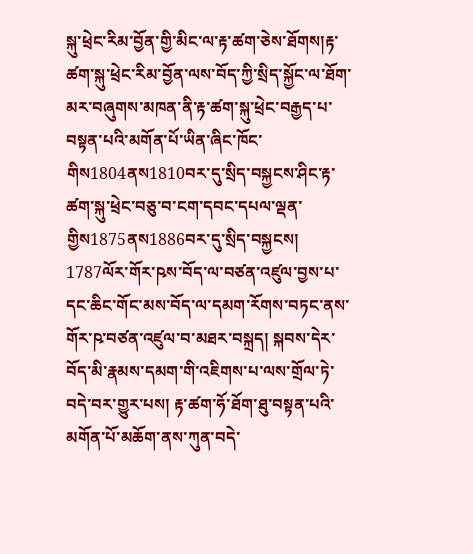སྐུ་ཕྲེང་རིམ་བྱོན་གྱི་མིང་ལ་རྟ་ཚག་ཅེས་ཐོགས།རྟ་ཚག་སྐུ་ཕྲེང་རིམ་བྱོན་ལས་བོད་ཀྱི་སྲིད་སྐྱོང་ལ་ཐོག་མར་བཞུགས་མཁན་ནི་རྟ་ཚག་སྐུ་ཕྲེང་བརྒྱད་པ་བསྟན་པའི་མགོན་པོ་ཡིན་ཞིང་ཁོང་གིས1804ནས1810བར་དུ་སྲིད་བསྐྱངས་ཤིང་རྟ་ཚག་སྐུ་ཕྲེང་བཅུ་བ་ངག་དབང་དཔལ་ལྡན་གྱིས1875ནས1886བར་དུ་སྲིད་བསྐྱངས།
1787ལོར་གོར་ཥས་བོད་ལ་བཙན་འཛུལ་བྱས་པ་དང་ཆིང་གོང་མས་བོད་ལ་དམག་རོགས་བཏང་ནས་གོར་ཥ་བཙན་འཛུལ་བ་མཐར་བསྐྲད། སྐབས་དེར་བོད་མི་རྣམས་དམག་གི་འཇིགས་པ་ལས་གྲོལ་ཏེ་བདེ་བར་གྱུར་པས། རྟ་ཚག་ཧོ་ཐོག་ཐུ་བསྟན་པའི་མགོན་པོ་མཆོག་ནས་ཀུན་བདེ་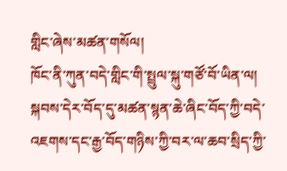གླིང་ཞེས་མཚན་གསོལ།
ཁོང་ནི་ཀུན་བདེ་གླིང་གི་སྤྲུལ་སྐུ་གཙོ་བོ་ཡིན་ལ། སྐབས་དེར་བོད་དུ་མཚན་སྙན་ཆེ་ཞིང་བོད་ཀྱི་བདེ་འཇགས་དང་རྒྱ་བོད་གཉིས་ཀྱི་བར་ལ་ཆབ་སྲིད་ཀྱི་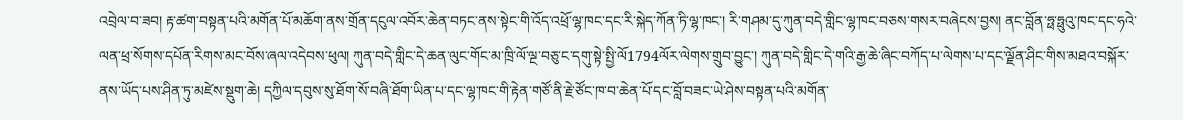འབྲེལ་བ་ཟབ། རྟ་ཚག་བསྟན་པའི་མགོན་པོ་མཆོག་ནས་གྲོན་དངུལ་འབོར་ཆེན་བཏང་ནས་སྟེང་གི་འོད་འཕྲོ་ལྷ་ཁང་དང་རི་སྐེད་ཀོན་ཏི་ལྷ་ཁང་། རི་གཤམ་དུ་ཀུན་བདེ་གླིང་ལྷ་ཁང་བཅས་གསར་བཞེངས་བྱས། ནང་བློན་ཧྥ་ཧྥུའུ་ཁང་དང་ཧའེ་ལན་ཕྲ་སོགས་དཔོན་རིགས་མང་བོས་ཞལ་འདེབས་ཕུལ། ཀུན་བདེ་གླིང་དེ་ཆན་ལུང་གོང་མ་ཁྲི་ལོ་ལྔ་བཅུ་ང་དགུ་སྟེ་སྤྱི་ལོ1794ལོར་ལེགས་གྲུབ་བྱུང་། ཀུན་བདེ་གླིང་དེ་གའི་རྒྱ་ཆེ་ཞིང་བཀོད་པ་ལེགས་པ་དང་ལྗོན་ཤིང་གིས་མཐའ་བསྐོར་ནས་ཡོད་པས་ཤིན་ཏུ་མཛེས་སྡུག་ཆེ། དཀྱིལ་དབུས་སུ་ཐོག་སོ་བཞི་ཐོག་ཡིན་པ་དང་ལྷ་ཁང་གི་རྟེན་གཙོ་ནི་རྗེ་ཙོང་ཁ་བ་ཆེན་པོ་དང་བློ་བཟང་ཡེ་ཤེས་བསྟན་པའི་མགོན་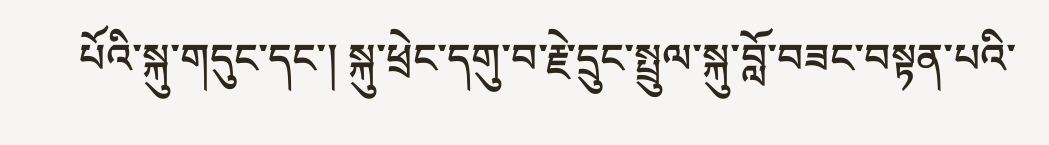པོའི་སྐུ་གདུང་དང་། སྐུ་ཕྲེང་དགུ་བ་རྗེ་དྲུང་སྤྲུལ་སྐུ་བློ་བཟང་བསྟན་པའི་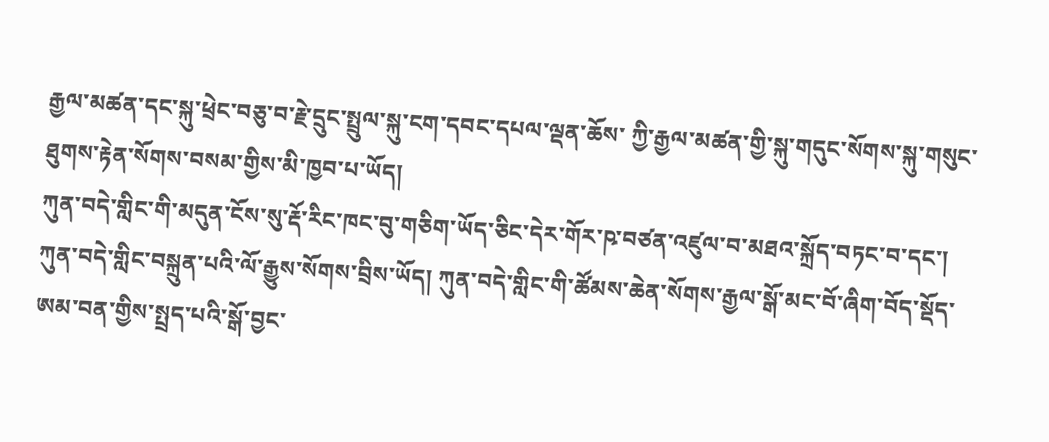རྒྱལ་མཚན་དང་སྐུ་ཕྲེང་བཅུ་བ་རྗེ་དྲུང་སྤྲུལ་སྐུ་ངག་དབང་དཔལ་ལྡན་ཆོས་ ཀྱི་རྒྱལ་མཚན་གྱི་སྐུ་གདུང་སོགས་སྐུ་གསུང་ཐུགས་རྟེན་སོགས་བསམ་གྱིས་མི་ཁྱབ་པ་ཡོད།
ཀུན་བདེ་གླིང་གི་མདུན་ངོས་སུ་རྡོ་རིང་ཁང་བུ་གཅིག་ཡོད་ཅིང་དེར་གོར་ཥ་བཙན་འཛུལ་བ་མཐའ་སྐྲོད་བཏང་བ་དང་། ཀུན་བདེ་གླིང་བསྐྲུན་པའི་ལོ་རྒྱུས་སོགས་བྲིས་ཡོད། ཀུན་བདེ་གླིང་གི་ཚོམས་ཆེན་སོགས་རྒྱལ་སྒོ་མང་བོ་ཞིག་བོད་སྡོད་ཨམ་བན་གྱིས་སྤྲད་པའི་སྒོ་བྱང་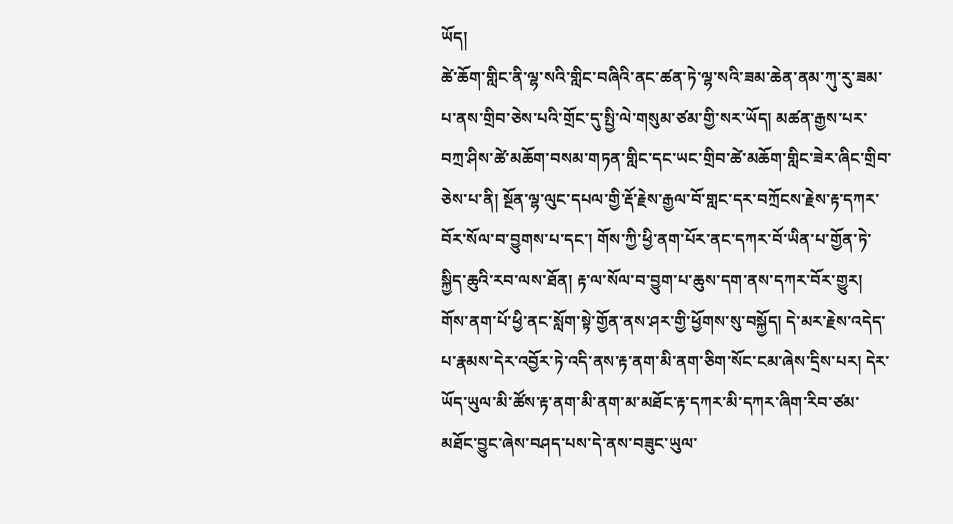ཡོད།
ཚེ་ཆོག་གླིང་ནི་ལྷ་སའི་གླིང་བཞིའི་ནང་ཚན་ཏེ་ལྷ་སའི་ཟམ་ཆེན་ནམ་ཀུ་རུ་ཟམ་པ་ནས་གྲིབ་ཅེས་པའི་གྲོང་དུ་སྤྱི་ལེ་གསུམ་ཙམ་གྱི་སར་ཡོད། མཚན་རྒྱས་པར་བཀྲ་ཤིས་ཚེ་མཆོག་བསམ་གཏན་གླིང་དང་ཡང་གྲིབ་ཚེ་མཆོག་གླིང་ཟེར་ཞིང་གྲིབ་ཅེས་པ་ནི། སྔོན་ལྷ་ལུང་དཔལ་གྱི་རྡོ་རྗེས་རྒྱལ་བོ་གླང་དར་བཀྲོངས་རྗེས་རྟ་དཀར་བོར་སོལ་བ་བྱུགས་པ་དང་། གོས་ཀྱི་ཕྱི་ནག་པོར་ནང་དཀར་བོ་ཡིན་པ་གྱོན་ཏེ་སྐྱིད་ཆུའི་རབ་ལས་ཐོན། རྟ་ལ་སོལ་བ་བྱུག་པ་ཆུས་དག་ནས་དཀར་བོར་གྱུར། གོས་ནག་པོ་ཕྱི་ནང་སློག་སྟེ་གྱོན་ནས་ཤར་གྱི་ཕྱོགས་སུ་བསྐྱོད། དེ་མར་རྗེས་འདེད་པ་རྣམས་དེར་འབྱོར་ཏེ་འདི་ནས་རྟ་ནག་མི་ནག་ཅིག་སོང་ངམ་ཞེས་དྲིས་པར། དེར་ཡོད་ཡུལ་མི་ཚོས་རྟ་ནག་མི་ནག་མ་མཐོང་རྟ་དཀར་མི་དཀར་ཞིག་རིབ་ཙམ་མཐོང་བྱུང་ཞེས་བཤད་པས་དེ་ནས་བཟུང་ཡུལ་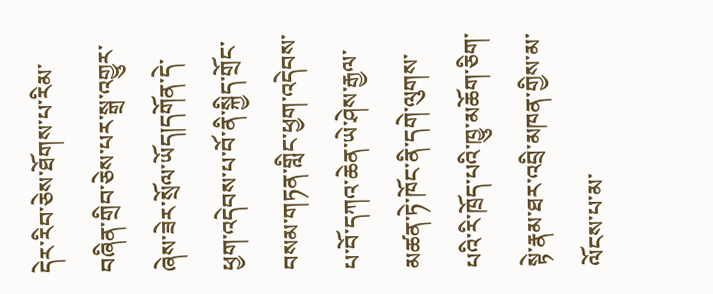དེར་རིབ་ཅེས་ཐོགས་པ་རིམ་བཞིན་གྲིབ་ཅེས་པར་སྒྲ་འགྱུར་ཞེས་ཟེར་སྲོལ་ཡོད།དགོན་དེ་ཕྱག་འདེབས་པ་བོ་ནི་སྐྱིད་གྲོང་བསམ་གཏན་གླིང་ཕྱག་འདེབས་པ་བོ་དཀའ་ཆེན་ཡེ་ཤེས་རྒྱལ་མཚན་ཏེ་ཁོང་ནི་དགེ་ལུགས་པའི་རི་ཁྲོད་པའི་ཁྱུ་མཆོག་ཅིག་སྟེ་རྣམ་ཐར་འབྲི་མཁན་གྱིས་མ་ལོངས་པ་མ་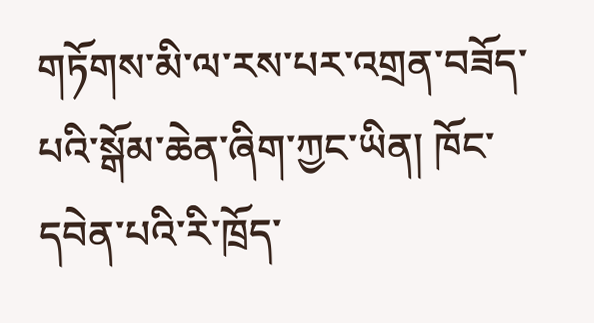གཏོགས་མི་ལ་རས་པར་འགྲན་བཟོད་པའི་སྒོམ་ཆེན་ཞིག་ཀྱང་ཡིན། ཁོང་དབེན་པའི་རི་ཁྲོད་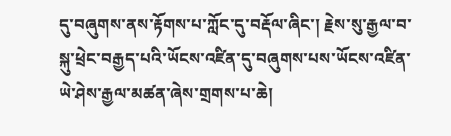དུ་བཞུགས་ནས་རྟོགས་པ་ཀློང་དུ་བརྡོལ་ཞིང་། རྗེས་སུ་རྒྱལ་བ་སྐུ་ཕྲེང་བརྒྱད་པའི་ཡོངས་འཛིན་དུ་བཞུགས་པས་ཡོངས་འཛིན་ཡེ་ཤེས་རྒྱལ་མཚན་ཞེས་གྲགས་པ་ཆེ།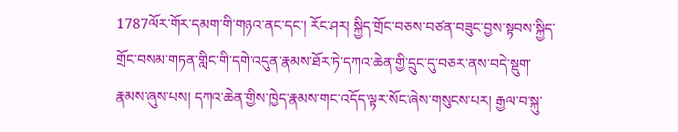1787ལོར་གོར་དམག་གི་གཉའ་ནང་དང་། རོང་ཤར། སྐྱིད་གྲོང་བཅས་བཙན་བཟུང་བྱས་སྟབས་སྐྱིད་གྲོང་བསམ་གཏན་གླིང་གི་དགེ་འདུན་རྣམས་ཐོར་ཏེ་དཀའ་ཆེན་གྱི་དྲུང་དུ་བཅར་ནས་བདེ་སྡུག་རྣམས་ཞུས་པས། དཀའ་ཆེན་གྱིས་ཁྱེད་རྣམས་གང་འདོད་ལྟར་སོང་ཞེས་གསུངས་པར། རྒྱལ་བ་སྐུ་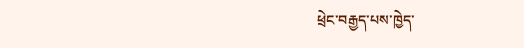ཕྲེང་བརྒྱད་པས་ཁྱེད་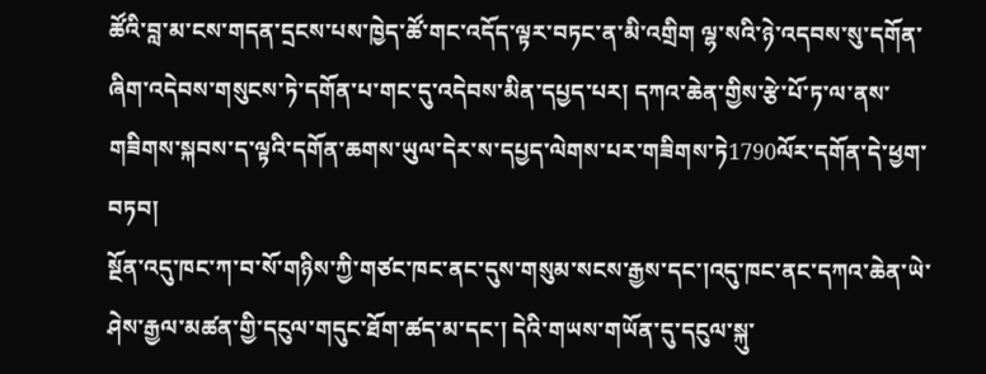ཚོའི་བླ་མ་ངས་གདན་དྲངས་པས་ཁྱེད་ཚོ་གང་འདོད་ལྟར་བཏང་ན་མི་འགྲིག ལྷ་སའི་ཉེ་འདབས་སུ་དགོན་ཞིག་འདེབས་གསུངས་ཏེ་དགོན་པ་གང་དུ་འདེབས་མིན་དཔྱད་པར། དཀའ་ཆེན་གྱིས་རྩེ་པོ་ཏ་ལ་ནས་གཟིགས་སྐབས་ད་ལྟའི་དགོན་ཆགས་ཡུལ་དེར་ས་དཔྱད་ལེགས་པར་གཟིགས་ཏེ1790ལོར་དགོན་དེ་ཕྱག་བཏབ།
སྔོན་འདུ་ཁང་ཀ་བ་སོ་གཉིས་ཀྱི་གཙང་ཁང་ནང་དུས་གསུམ་སངས་རྒྱས་དང་།འདུ་ཁང་ནང་དཀའ་ཆེན་ཡེ་ཤེས་རྒྱལ་མཚན་གྱི་དངུལ་གདུང་ཐོག་ཚད་མ་དང་། དེའི་གཡས་གཡོན་དུ་དངུལ་སྐུ་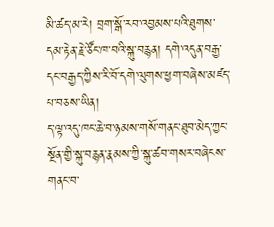མི་ཚད་མ་རེ། བྲག་སྒོ་རབ་འབྱམས་པའི་ཐུགས་དམ་རྟེན་རྗེ་ཙོང་ཁ་བའི་སྐུ་བརྙན། དགེ་འདུན་བརྒྱ་དང་བརྒྱད་ཀྱིས་རི་བོ་དགེ་ལུགས་ཕྱག་བཞེས་མཛད་པ་བཅས་ཡིན།
ད་ལྟ་འདུ་ཁང་ཆེ་བ་ཉམས་གསོ་གནང་ཐུབ་མེད་ཀྱང་སྔོན་གྱི་སྐུ་བརྙན་རྣམས་ཀྱི་སྐུ་ཚབ་གསར་བཞེངས་གནང་བ་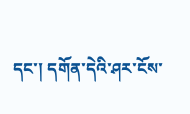དང་། དགོན་དེའི་ཤར་ངོས་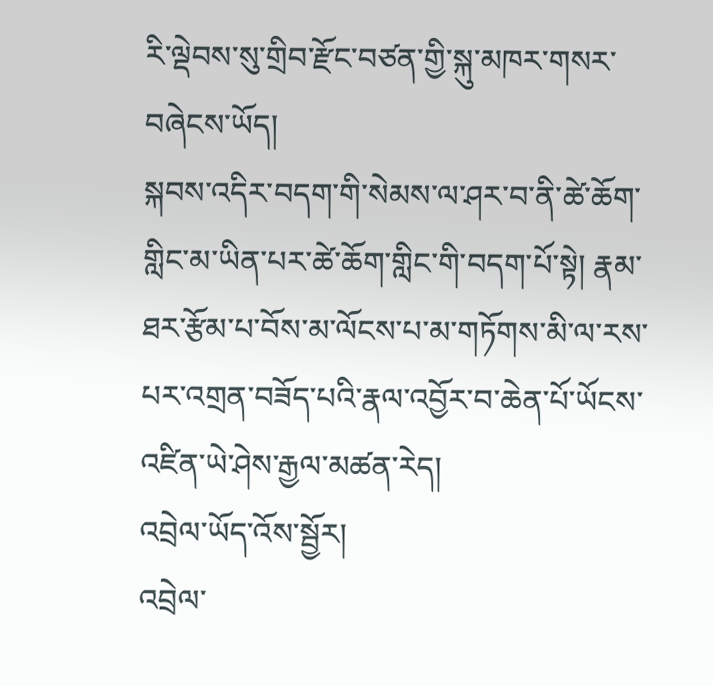རི་ལྡེབས་སུ་གྲིབ་རྫོང་བཙན་གྱི་སྐུ་མཁར་གསར་བཞེངས་ཡོད།
སྐབས་འདིར་བདག་གི་སེམས་ལ་ཤར་བ་ནི་ཚེ་ཆོག་གླིང་མ་ཡིན་པར་ཚེ་ཆོག་གླིང་གི་བདག་པོ་སྟེ། རྣམ་ཐར་རྩོམ་པ་བོས་མ་ལོངས་པ་མ་གཏོགས་མི་ལ་རས་པར་འགྲན་བཟོད་པའི་རྣལ་འབྱོར་བ་ཆེན་པོ་ཡོངས་འཛིན་ཡེ་ཤེས་རྒྱལ་མཚན་རེད།
འབྲེལ་ཡོད་འོས་སྦྱོར།
འབྲེལ་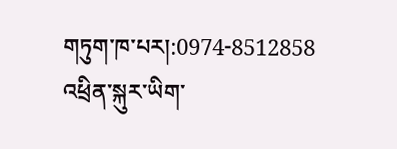གཏུག་ཁ་པར།:0974-8512858
འཕྲིན་སྐུར་ཡིག་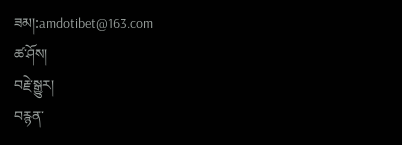ཟམ།:amdotibet@163.com
ཚ་ཤོས།
བརྗེ་སྒྱུར།
བརྙན་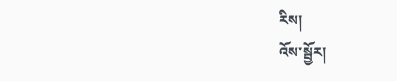རིས།
འོས་སྦྱོར།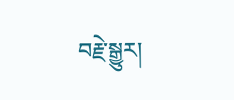བརྗེ་སྒྱུར།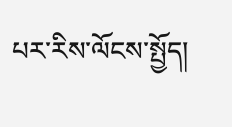པར་རིས་ལོངས་སྤྱོད།